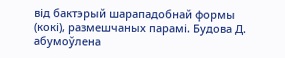від бактэрый шарападобнай формы (кокі), размешчаных парамі. Будова Д. абумоўлена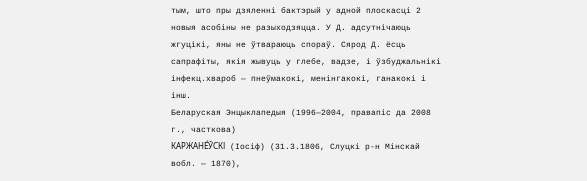тым, што пры дзяленні бактэрый у адной плоскасці 2 новыя асобіны не разыходзяцца. У Д. адсутнічаюць жгуцікі, яны не ўтвараюць спораў. Сярод Д. ёсць сапрафіты, якія жывуць у глебе, вадзе, і ўзбуджальнікі інфекц.хвароб — пнеўмакокі, менінгакокі, ганакокі і інш.
Беларуская Энцыклапедыя (1996—2004, правапіс да 2008 г., часткова)
КАРЖАНЕ́ЎСКІ (Іосіф) (31.3.1806, Слуцкі р-н Мінскай вобл. — 1870),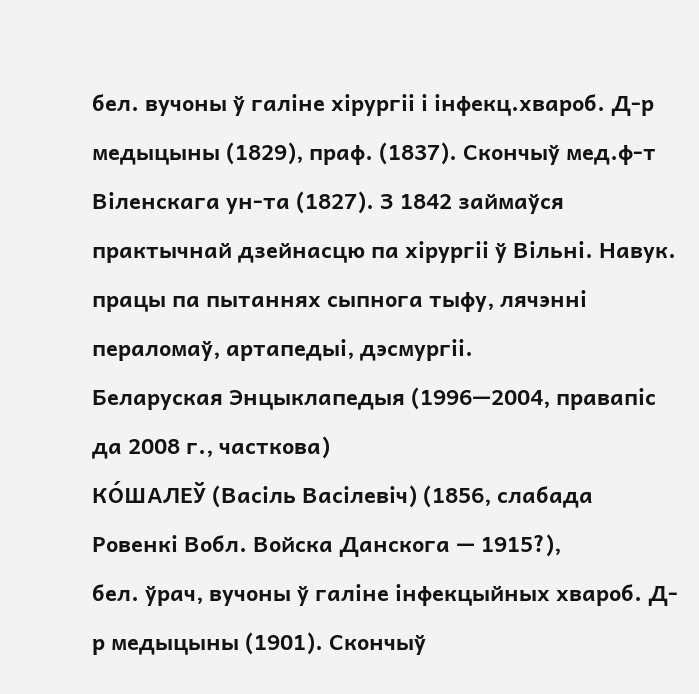бел. вучоны ў галіне хірургіі і інфекц.хвароб. Д-р медыцыны (1829), праф. (1837). Скончыў мед.ф-т Віленскага ун-та (1827). З 1842 займаўся практычнай дзейнасцю па хірургіі ў Вільні. Навук. працы па пытаннях сыпнога тыфу, лячэнні пераломаў, артапедыі, дэсмургіі.
Беларуская Энцыклапедыя (1996—2004, правапіс да 2008 г., часткова)
КО́ШАЛЕЎ (Васіль Васілевіч) (1856, слабада Ровенкі Вобл. Войска Данскога — 1915?),
бел. ўрач, вучоны ў галіне інфекцыйных хвароб. Д-р медыцыны (1901). Скончыў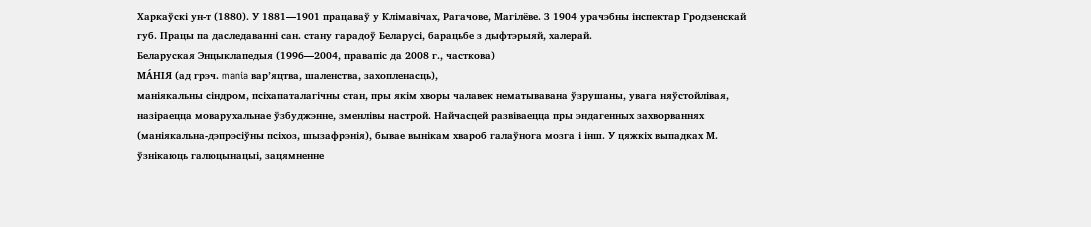Харкаўскі ун-т (1880). У 1881—1901 працаваў у Клімавічах, Рагачове, Магілёве. З 1904 урачэбны інспектар Гродзенскай губ. Працы па даследаванні сан. стану гарадоў Беларусі, барацьбе з дыфтэрыяй, халерай.
Беларуская Энцыклапедыя (1996—2004, правапіс да 2008 г., часткова)
МА́НІЯ (ад грэч. mania вар’яцтва, шаленства, захопленасць),
маніякальны сіндром, псіхапаталагічны стан, пры якім хворы чалавек нематывавана ўзрушаны, увага няўстойлівая, назіраецца моварухальнае ўзбуджэнне, зменлівы настрой. Найчасцей развіваецца пры эндагенных захворваннях (маніякальна-дэпрэсіўны псіхоз, шызафрэнія), бывае вынікам хвароб галаўнога мозга і інш. У цяжкіх выпадках М. ўзнікаюць галюцынацыі, зацямненне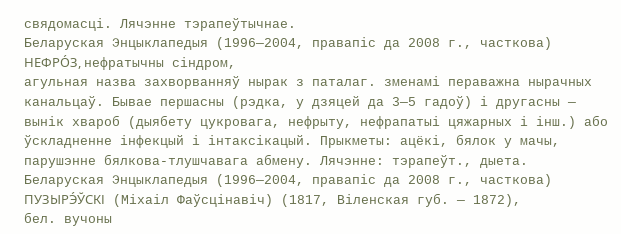свядомасці. Лячэнне тэрапеўтычнае.
Беларуская Энцыклапедыя (1996—2004, правапіс да 2008 г., часткова)
НЕФРО́З, нефратычны сіндром,
агульная назва захворванняў нырак з паталаг. зменамі пераважна нырачных канальцаў. Бывае першасны (рэдка, у дзяцей да 3—5 гадоў) і другасны — вынік хвароб (дыябету цукровага, нефрыту, нефрапатыі цяжарных і інш.) або ўскладненне інфекцый і інтаксікацый. Прыкметы: ацёкі, бялок у мачы, парушэнне бялкова-тлушчавага абмену. Лячэнне: тэрапеўт., дыета.
Беларуская Энцыклапедыя (1996—2004, правапіс да 2008 г., часткова)
ПУЗЫРЭ́ЎСКІ (Міхаіл Фаўсцінавіч) (1817, Віленская губ. — 1872),
бел. вучоны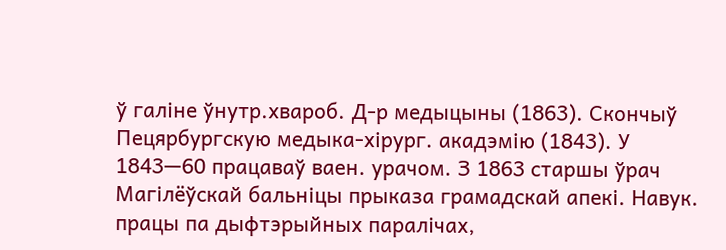ў галіне ўнутр.хвароб. Д-р медыцыны (1863). Скончыў Пецярбургскую медыка-хірург. акадэмію (1843). У 1843—60 працаваў ваен. урачом. З 1863 старшы ўрач Магілёўскай бальніцы прыказа грамадскай апекі. Навук. працы па дыфтэрыйных паралічах,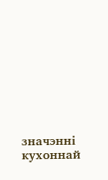значэнні кухоннай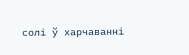солі ў харчаванні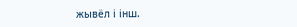жывёл і інш.